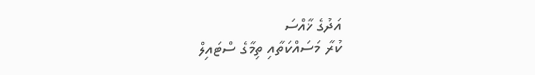އަދުގެ ޚާއްސަ
ކުރާ މަސައްކަތާއި ތިމާގެ ސްޓައިލް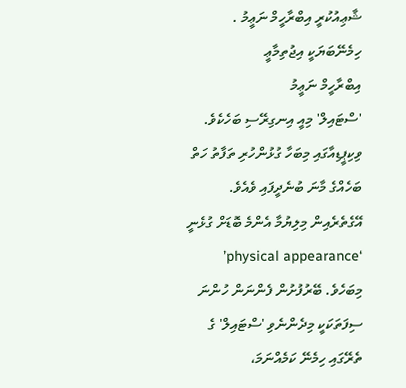ޝާޢިއުކުރީ އިބްރާހީމް ނަޢީމު . ހިމެނޭބަޔަކީ އިޖުތިމާޢީ
އިބްރާހީމް ނަޢީމު
'ސްޓައިލް' މިއީ އިނގިރޭސި ބަހެކެވެ. ވިކިޕީޑިއާގައި މިބަހާ ގުޅުންހުރި ތަފާތު ހަތް ބަހެއްގެ މާނަ ބުނެދީފައި ވެއެވެ. އޭގެތެރެއިން މިލިޔުމާ އެންމެ ބޮޑަށް ގުޅެނީ ‘physical appearance’ މިބަހެވެ. ބޭރުފުށުން ފެންނަން ހުންނަ ސިފަތަކަކީ މިދެންނެވި 'ސްޓައިލް' ގެ ތެރޭގައި ހިމެނޭ ކަމެއްނަމަ،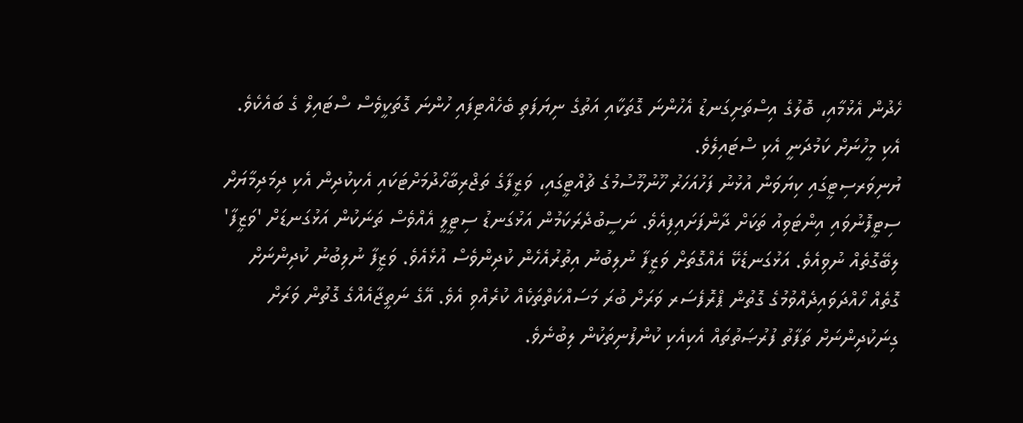ހެދުން އެޅުމާއި، ބޮލުގެ އިސްތަށިގަނޑު އެހުންނަ ގޮތަކާއި އަތުގެ ނިޔަފަތި ބެހެއްޓިފައި ހުންނަ ގޮތަކީވެސް ސްޓައިލް ގެ ބައެކެވެ. އެކި މީހުނަށް ކަމުދަނީ އެކި ސްޓައިލެވެ.
ޔުނިވަރސިޓީގައި ކިޔަވަން އުޅުނު ފަހުއަހަރު ހޫނުމޫސުމުގެ ޗުއްޓީގައި، ވަޒީފާގެ ތަޖްރިބާހޯދުމަށްޓަކައި އެކިކުދިން އެކި ދިމަދިމާޔަށް ސިޓީފޮނުވައި އިންޓަވިއު ތަކަށް ދާންފަށައިފިއެވެ. ނަސީބުދެރަކަމުން އަޅުގަނޑު ސިޓީލީ އެއްވެސް ތަނަކުން އަޅުގަނޑަށް 'ވަޒީފާ' ލިބޭގޮތެއް ނުވިއެވެ. އަޅުގަނޑެކޭ އެއްގޮތަށް ވަޒީފާ ނުލިބުނު އިތުރުއެހެން ކުދިންވެސް އުޅެއެވެ. ވަޒީފާ ނުލިބުނު ކުދިންނަށް ގޮތެއް ހޯއްދަވައިދެއްވުމުގެ ގޮތުން ޕްރޮފެސަރ ވަރަށް ބުރަ މަސައްކަތްތަކެއް ކުރެއްވި އެވެ. އޭގެ ނަތީޖާއެއްގެ ގޮތުން ވަރަށް ގިނަކުދިންނަށް ތަފާތު ފުރުޞަތުތައް އެކިއެކި ކުންފުނިތަކުން ލިބުނެވެ.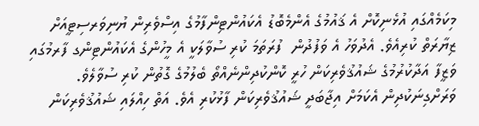މިކަމެއްގައި އުޅެނިކޮށް އެ ޤައުމުގެ އެންމެބޮޑު އެކައުންޓިންފާމުގެ އިސްވެރިން ޔުނިވަރސިޓީއަށް ޒިޔާރަތް ކުރިއެވެ. އެދުވަހު އެ ވަފުދުން  ފުރަތަމަ ކުރި ސުވާލަކީ އެ މީހުންގެ އެކައުންޓިންގ ފާރމުގައި ވަޒީފާ އަދާކުރުމުގެ ޝައުޤުވެރިކަން ހުރީ ކޮންކުދިންނެއްތޯ ބެލުމުގެ ގޮތުން ކުރި ސުވާލެވެ. ވަރަށްގިނަކުދިން އެކަމަށް އިޖާބަދީ ޝައުޤުވެރިކަން ފާޅުކުރި އެވެ. އަތް ހިއްލައި ޝައުޤުވެރިކަން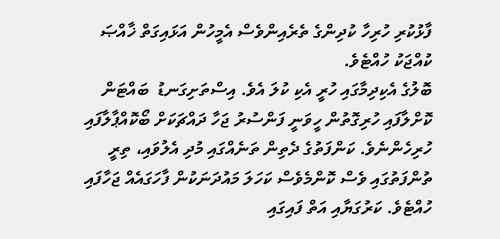ފާޅުކުރި ހުރިހާ ކުދިންގެ ތެރެއިންވެސް އެމީހުން އަޅައިގަތް ޚާއްޞަ ކުއްޖަކު ހުއްޓެވެ.
ބޮލުގެ އެކިދިމާގައި ހުރީ އެކި ކުލަ އެވެ. އިސްތަށިގަނޑު  ބައްޓަން ކޮށްލާފައި ހުރިގޮތުން ހީވަނީ ފަންސުރު ޖަހާ ދައްޗަކަށް ބޯކޮއްޕާލާފައި ހުރިހެންނެވެ. ކަންފަތުގެ ދެތިން ތަނެއްގައި މުދި އެލުވައި، ތިރީ ތުންފަތުގައި ވެސް ކޮންމެވެސް ކަހަލަ މައުދަނަކުން ފާހަގައެއް ޖަހާފައި ހުއްޓެވެ. ކަރުގަޔާއި އަތް ފައިގައި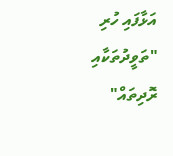އަޅާފައި ހުރި "ތަވީދުތަކާއި ރޮދިތައް"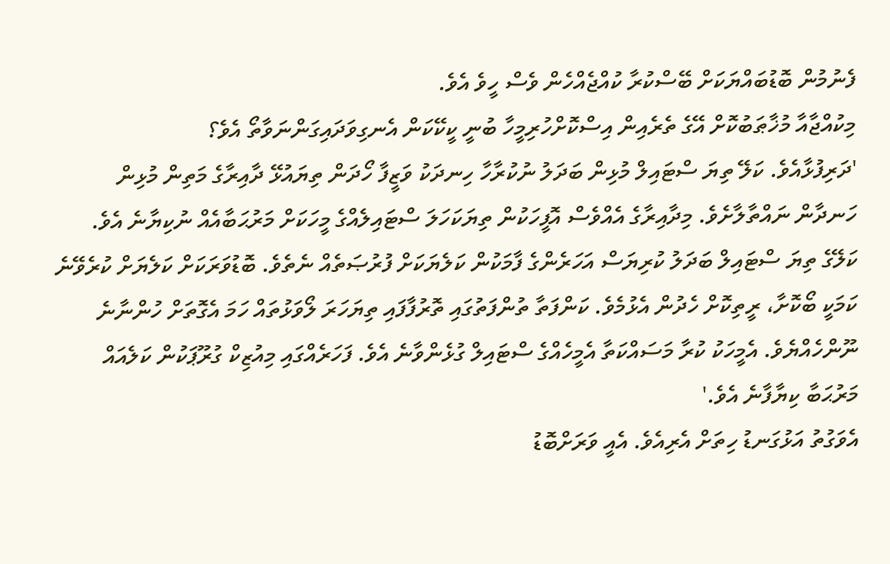ފެނުމުން ބޮޑުބައްޔަކަށް ބޭސްކުރާ ކުއްޖެއްހެން ވެސް ހީވެ އެވެ.
މިކުއްޖާއާ މުޚާޠަބުކޮށް އޭގެ ތެރެއިން އިސްކޮށްހުރިމީހާ ބުނީ ކީކޭކަން އެނގިވަދައިގަންނަވާތޯ އެވެ؟
'ދަރިފުޅާއެވެ. ކަލޭ ތިޔަ ސްޓައިލް މުޅިން ބަދަލު ނުކުރާހާ ހިނދަކު ވަޒީފާ ހޯދަން ތިޔައުޅޭ ދާއިރާގެ މަތިން މުޅިން ހަނދާން ނައްތާލާށެވެ. މިދާއިރާގެ އެއްވެސް އޮފީހަކުން ތިޔަކަހަލަ ސްޓައިލެއްގެ މީހަކަށް މަރުޙަބާއެއް ނުކިޔާނެ އެވެ. ކަލޭގެ ތިޔަ ސްޓައިލް ބަދަލު ކުރިޔަސް އަހަރެންގެ ފާމަކުން ކަލެޔަކަށް ފުރުޞަތެއް ނެތެވެ. ބޮޑުވަރަކަށް ކަލެޔަށް ކުރެވޭނެ ކަމަކީ ބޯކޮށާ، ރީތިކޮށް ހެދުން އެޅުމެވެ. ކަންފަތާ ތުންފަތުގައި ތޮރުފާފައި ތިޔަހަރަ ލޯވަޅުތައް ހަމަ އެގޮތަށް ހުންނާނެ ނޫންހެއްޔެވެ. އެމީހަކު ކުރާ މަސައްކަތާ އެމީހެއްގެ ސްޓައިލް ގުޅެންވާނެ އެވެ. ފަހަރެއްގައި މިއުޒިކް ގުރޫޕަކުން ކަލެއައް މަރުޙަބާ ކިޔާފާނެ އެވެ.'
އެވަގުތު އަޅުގަނޑު ހިތަށް އެރިއެވެ. އެއީ ވަރަށްބޮޑު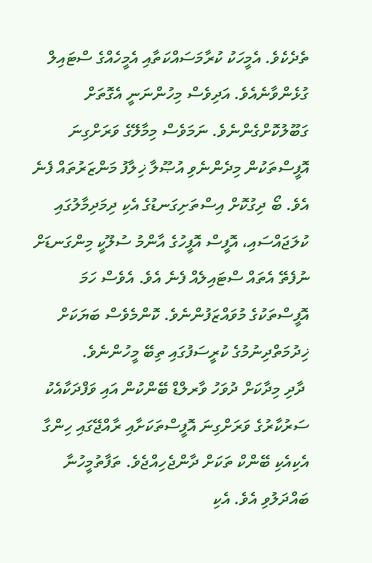ތެދެކެވެ. އެމީހަކު ކުރާމަސައްކަތާއި އެމީހެއްގެ ސްޓައިލް ގުޅެންވާނެއެވެ. އަދިވެސް މިހުންނަނީ އެގޮތަށް ގަބޫލުކޮށްގެންނެވެ. ނަމަވެސް މިމާލޭގެ ވަރަށްގިނަ އޮފީސްތަކުން މިދެންނެވި އުޞޫލާ ޚިލާފު މަންޒަރުތައް ފެނެ އެވެ. ބޯ ދިގުކޮށް އިސްތަށިގަނޑުގެ އެކި ދިމަދިމާލުގައި ކުލަޖައްސައި، އޮފީސް އޮފީހުގެ އާންމު ސުލޫކީ މިންގަނޑަށް ނުފެތޭ އެތައް ސްޓައިލެއް ފެނެ އެވެ. އެވެސް ހަމަ އޮފީސްތަކުގެ މުވައްޒަފުންނެވެ. ކޮންމެވެސް ބަޔަކަށް ޚިދުމަތްދިނުމުގެ ކުރީސަފުގައި ތިބޭ މީހުންނެވެ.
 ދާދި މިދާކަށް ދުވަހު ވާރލްޑް ބޭންކުން އައި ވަފްދަކާއެކު ސަރުކާރުގެ ވަރަށްގިނަ އޮފީސްތަކަށާއި ރާއްޖޭގައި ހިންގާ އެކިއެކި ބޭންކް ތަކަށް ދާންޖެހިއްޖެވެ. ތަފާތުމީހުނާ ބައްދަލުވި އެވެ. އެކި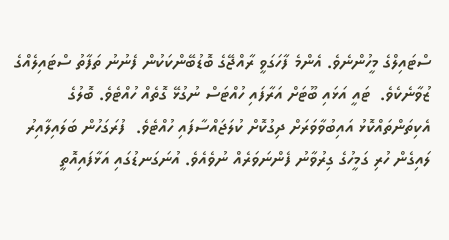ސްޓައިލްގެ މީހުންނެވެ. އެންމެ ފާހަގަވީ ރާއްޖޭގެ ބޮޑުބޭންކަކުން ފެނުނު ތަފާތު ސްޓައިލެއްގެ ޒުވާނެކެވެ.  ޓައީ އަޅައި ބޫޓަށް އަރާފައި ހުއްޓަސް ނުގުޅޭ ގޮތެއް ހުއްޓެވެ. ބޮލުގެ އެކިތަންތައްކޮޅު އައިބުވާވަރަށް ދިގުކޮށް ކުލަޖައްސާފައި ހުއްޓެވެ.  ފުރަގަހުން ބަލައިލާއިރު ލައިގެން ހުރި ގަމީހުގެ ގިރުވާނު ފެންނަވަރެއް ނުވެއެވެ. އުނަގަނޑުގައި އަޅާފައިއޮތީ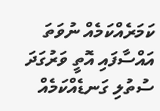ކަމަރެއްކަމެއް ނުވަތަ އައްސާފައި އޮތީ ވަރުގަދަ ސުތުލި ގަނޑެއްކަމެއް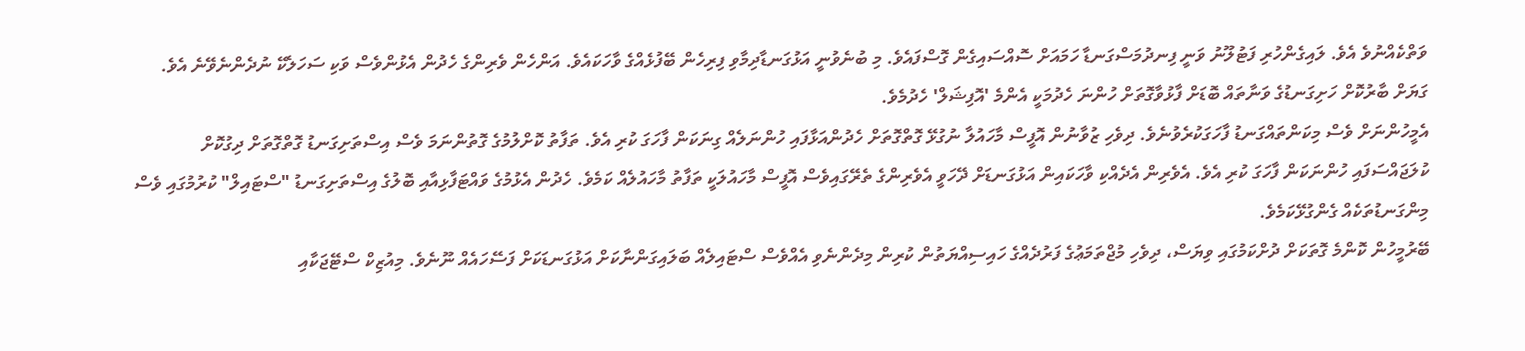ވަތްކެއްނުވެ އެވެ. ލައިގެންހުރި ފަޓުލޫނު ވަނީ ފިނދުމަސްގަނޑާ ހަމައަށް ސޮއްސައިގެން ގޮސްފައެވެ. މި ބުނެވުނީ އަޅުގަނޑާދިމާވި ފިރިހެން ބޭފުޅެއްގެ ވާހަކައެވެ. އަންހެން ވެރިންގެ ހެދުން އެޅުންވެސް ވަކި ސަހަލެކޭ ނުދެންނެވޭނެ އެވެ. ގަޔަށް ބާރުކޮށް ހަށިގަނޑުގެ ވަނާތައް ބޮޑަށް ފާޅުވާގޮތަށް ހުންނަ ހެދުމަކީ އެންމެ 'އޮފިޝަލް' ހެދުމެވެ.
އެމީހުންނަށް ވެސް މިކަންތައްގަނޑު ފާހަގަކުރެވުނެވެ. ދިވެހި ޒުވާނުން އޮފީސް މާހައުލާ ނުގުޅޭ ގޮތްގޮތަށް ހެދުންއަޅާފައި ހުންނަލެއް ގިނަކަން ފާހަގަ ކުރި އެވެ. ތަފާތު ކޮށްލުމުގެ ގޮތުންނަމަ ވެސް އިސްތަށިގަނޑު ގޮތްގޮތަށް ދިގުކޮށް ކުލަޖައްސަފައި ހުންނަކަން ފާހަގަ ކުރި އެވެ. އެވެރިން އެދެއްކި ވާހަކައިން އަޅުގަނޑަށް ދޭހަވީ އެވެރިންގެ ތެރޭގައިވެސް އޮފީސް މާހައުލަކީ ތަފާތު މާހައުލެއް ކަމެވެ. ހެދުން އެޅުމުގެ ވައްޓަފާޅިއާއި ބޮލުގެ އިސްތަށިގަނޑު "ސްޓައިލް" ކުރުމުގައި ވެސް މިންގަނޑުތަކެއް ގެންގުޅޭކަމެވެ.
ބޭރުމީހުން ކޮންމެ ގޮތަކަށް ދުށްކަމުގައި ވިޔަސް، ދިވެހި މުޖްތަމަޢުގެ ފަރުދެއްގެ ހައިސިއްޔަތުން ކުރިން މިދެންނެވި އެއްވެސް ސްޓައިލެއް ބަލައިގަންނާކަށް އަޅުގަނޑަކަށް ފަސޭހައެއް ނޫނެވެ. މިއުޒިކް ސްޓޭޖަކާއި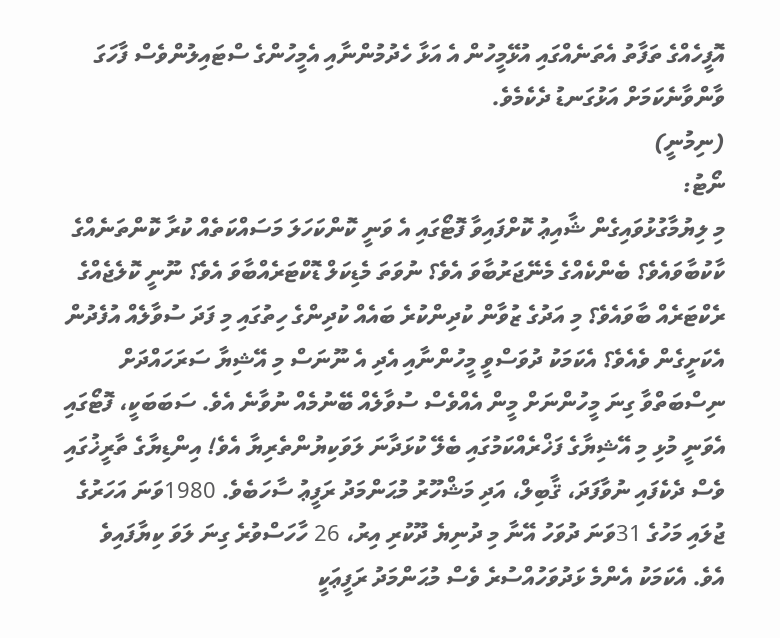އޮފީހެއްގެ ތަފާތު އެތަނެއްގައި އުޅޭމީހުން އެ އަޅާ ހެދުމުންނާއި އެމީހުންގެ ސްޓައިލުންވެސް ފާހަގަ ވާންވާނެކަމަށް އަޅުގަނޑު ދެކެމެވެ.
(ނިމުނީ)
ނޯޓު:
މި ލިޔުމާގުޅުވައިގެން ޝާއިޢު ކޮށްފައިވާ ފޮޓޯގައި އެ ވަނީ ކޮންކަހަލަ މަސައްކަތެއް ކުރާ ކޮންތަނެއްގެ ކާކުބާވައެވެ؟ ބެންކެއްގެ މެނޭޖަރުބާވަ އެވެ؟ ނުވަތަ މެޑިކަލް ޑޮކްޓަރެއްބާވަ އެވެ؟ ނޫނީ ކޮލެޖެއްގެ ރެކްޓަރެއް ބާވައެވެ؟ މި އަދުގެ ޒުވާން ކުދިންކުރެ ބައެއް ކުދިންގެ ހިތުގައި މި ފަދަ ސުވާލެއް އުފެދުން އެކަށީގެން ވެއެވެ؟ އެކަމަކު ދުވަސްވީ މީހުންނާއި އެދި އެ ނޫނަސް މި އޭޝިޔާ ސަރަހައްދަށް ނިސްބަތްވާ ގިނަ މީހުންނަށް މީން އެއްވެސް ސުވާލެއް ބޭނުމެއް ނުވާނެ އެވެ. ސަބަބަކީ، ފޮޓޯގައި އެވަނީ މުޅި މި އޭޝިޔާގެ ފަޚްރެއްކަމުގައި ބެލޭ ކުޅަދާނަ ލަވަކިޔުންތެރިޔާ އެވެ! އިންޑިޔާގެ ތާރީޚުގައި ވެސް ދެކެފައި ނުވާފަދަ، ޤާބިލް، އަދި މަޝްހޫރު މުޙަންމަދު ރަފީޢު ސާހަބެވެ. 1980ވަނަ އަހަރުގެ ޖުލައި މަހުގެ 31ވަނަ ދުވަހު އޭނާ މި ދުނިޔެ ދޫކުރި އިރު، 26 ހާހަސްވުރެ ގިނަ ލަވަ ކިޔާފައިވެ އެވެ. އެކަމަކު އެންމެ ޅަދުވަހުއްސުރެ ވެސް މުޙަންމަދު ރަފީޢަކީ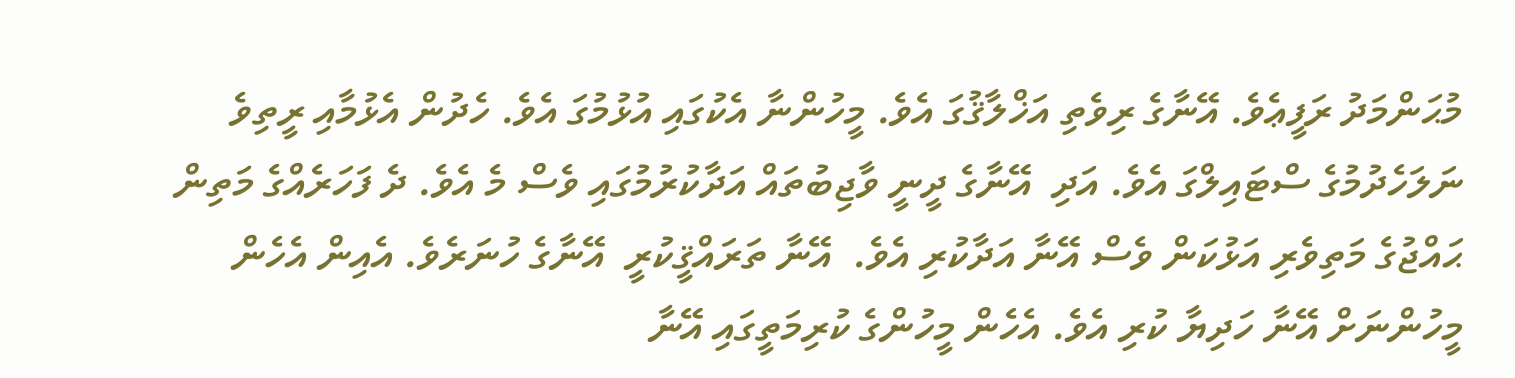މުޙަންމަދު ރަފީޢެވެ. އޭނާގެ ރިވެތި އަޚްލާޤުގަ އެވެ. މީހުންނާ އެކުގައި އުޅުމުގަ އެވެ. ހެދުން އެޅުމާއި ރީތިވެ ނަލަހެދުމުގެ ސްޓައިލްގަ އެވެ. އަދި  އޭނާގެ ދީނީ ވާޖިބުތައް އަދާކުރުމުގައި ވެސް މެ އެވެ. ދެ ފަހަރެއްގެ މަތިން ޙައްޖުގެ މަތިވެރި އަޅުކަން ވެސް އޭނާ އަދާކުރި އެވެ.  އޭނާ ތަރައްޤީކުރީ  އޭނާގެ ހުނަރެވެ. އެއިން އެހެން މީހުންނަށް އޭނާ ހަދިޔާ ކުރި އެވެ. އެހެން މީހުންގެ ކުރިމަތީގައި އޭނާ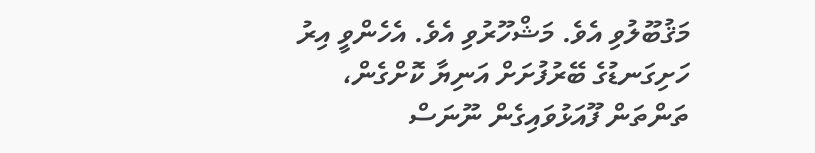މަޤުބޫލުވި އެވެ. މަޝްހޫރުވި އެވެ. އެހެންވީ އިރު ހަށިގަނޑުގެ ބޭރުފުށަށް އަނިޔާ ކޮށްގެން، ތަންތަން ފޫއަޅުވައިގެން ނޫނަސް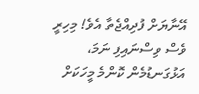އޭނާޔަށް ފުދިއްޖެތާ އެވެ! މިހިރީ ވެސް ވިސްނައިފި ނަމަ، އަޅުގަނޑުމެން ކޮންމެ މީހަކަށް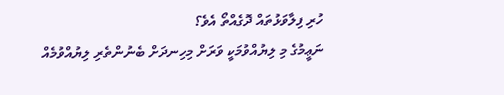ހުރި ފިލާވަޅުތައް ދޮގެއްތޯ އެވެ؟
ނަޢީމުގެ މި ލިޔުއްވުމަކީ ވަރަށް މިހިނދަށް ބެނުންތެރި ލިޔުއްވުމެއް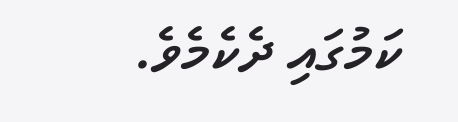ކަމުގައި ދެކެމެވެ.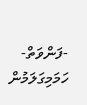-ފަންވަތް-
ހަމަމިގަލަމުން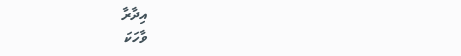އިދާރާ
ވާހަކަ